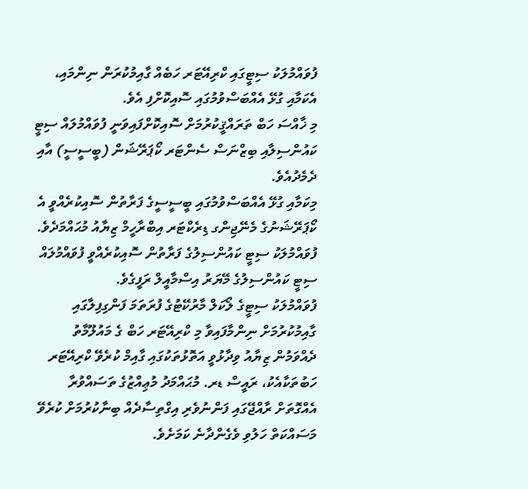ފުވައްމުލަކު ސިޓީގައި ކްރިއޭޓަރ ހަބެއް ގާއިމުކުރަން ނިންމައި، އެކަމާއި ގުޅޭ އެއްބަސްވުމުގައި ސޮއިކޮށްފި އެވެ.
މި ޚާއްސަ ހަބް ތަރައްޤީކުރުމަށް ސޮއިކޮށްފައިވަނީ ފުވައްމުލައް ސިޓީ ކައުންސިލާއި ބިޒްނަސް ސެންޓަރ ކޯޕަރޭޝަން (ބީސީސީ) އާއި ދެމެދުއެވެ.
މިކަމާއި ގުޅޭ އެއްބަސްވުމުގައި ބީސީސީގެ ފަރާތުން ސޮއިކުރެއްވީ އެ ކޯޕަރޭޝަނުގެ މެނޭޖިންގ ޑިރެކްޓަރ އިބްރާހީމް ޒިޔާއު މުޙައްމަދެވެ. ފުވައްމުލަކު ސިޓީ ކައުންސިލުގެ ފަރާތުން ސޮއިކުރެއްވީ ފުވައްމުލައް ސިޓީ ކައުންސިލުގެ މޭޔަރު އިސްމާއީލް ރަފީގެވެ.
ފުވައްމުލަކު ސިޓީގެ ލޯކަލް މާރުކޭޓުގެ ފުރަތަމަ ފަންގިފިލާގައި ގާއިމުކުރުމަށް ނިންމާފައިވާ މި ކްރިއޭޓަރ ހަބް ގެ މައުލޫމާތު ދެއްވަމުން ޒިޔާއު ވިދާޅުވީ އަތޮޅުތަކުގައި ގާއިމް ކުރެވޭ ކްރިއޭޓަރ ހަބުތަކާއެކު، ރައީސް ޑރ. މުޙައްމަދު މުޢިއްޒުގެ ތަސައްވުރާ އެއްގޮތަށް ރާއްޖޭގައި ފަންނުވެރި އިގްތިސާދެއް ބިނާކުރުމަށް ކުރެވޭ މަސައްކަތް ހަލުވި ވެގެންދާނެ ކަމަށެވެ.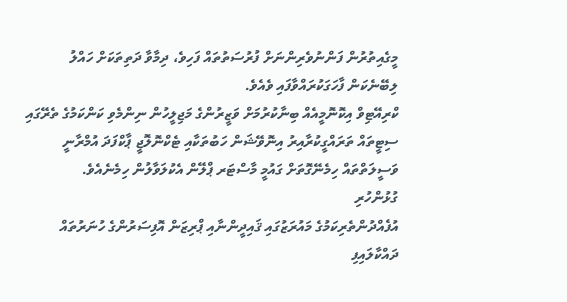މީގެއިތުރުން ފަންނުވެރިންނަށް ފުރުސަތުތައް ފަހިވެ، ދިމާވާ ދަތިތަކަށް ހައްލު ލިބޭނެކަން ފާހަގަކުރައްވާފައި ވެއެވެ.
ކްރިއޭޓިވް އިކޮނޮމީއެއް ބިނާކުރުމަށް ވަޒީރުންގެ މަޖިލީހުން ނިންމެވި ކަންކަމުގެ ތެރޭގައި ސިޓީތައް ތަރައްގީކުރާއިރު އިނޮވޭޝަން ހަބުތަކާއި ޓެކްނޮލޮޖީ ޕާކްފަދަ އުމްރާނީ ވަސީލަތްތައް ހިމެނޭގޮތަށް ގައުމީ މާސްޓަރ ޕްލޭން އެކުލަވާލުން ހިމެނެއެވެ.
ގުޅުންހުރި
އުފެއްދުންތެރިކަމުގެ މައުރަޒުގައި ޤައިދީންނާއި ޕްރިޒަން އޮފިސަރުންގެ ހުނަރުތައް ދައްކާލައިފި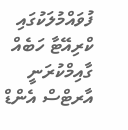ފުވައްމުލަކުގައި ކްރިއޭޓާ ހަބެއް ގާއިމްކުރަނީ
އާރޓްސް އެންޑް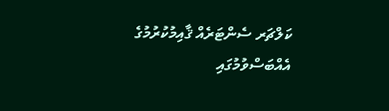ކަލްޗަރ ސެންޓަރެއް ޤާއިމުކުރުމުގެ އެއްބަސްވުމުގައި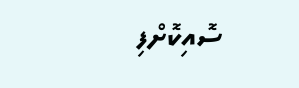ސޮއިކޮށްފި